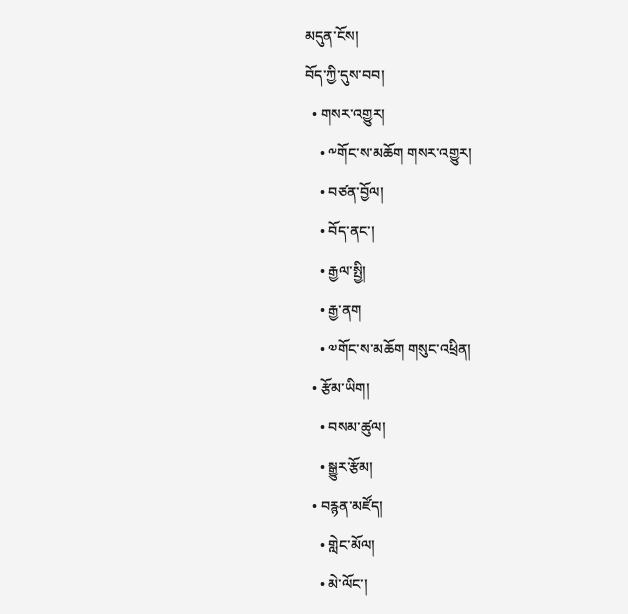མདུན་ངོས།
བོད་ཀྱི་དུས་བབ།
  • གསར་འགྱུར།
    • ༸གོང་ས་མཆོག གསར་འགྱུར།
    • བཙན་བྱོལ།
    • བོད་ནང་།
    • རྒྱལ་སྤྱི།
    • རྒྱ་ནག
    • ༧གོང་ས་མཆོག གསུང་འཕྲིན།
  • རྩོམ་ཡིག།
    • བསམ་ཚུལ།
    • སྒྱུར་རྩོམ།
  • བརྙན་མཛོད།
    • གླེང་མོལ།
    • མེ་ལོང་།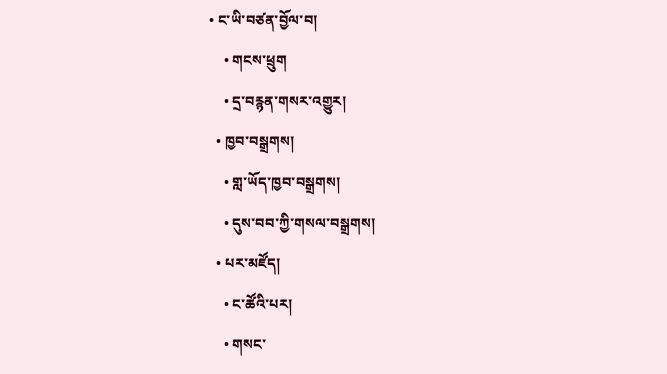• ང་ཡི་བཙན་བྱོལ་བ།
    • གངས་ཕྲུག
    • དྲ་བརྙན་གསར་འགྱུར།
  • ཁྱབ་བསྒྲགས།
    • གླ་ཡོད་ཁྱབ་བསྒྲགས།
    • དུས་བབ་ཀྱི་གསལ་བསྒྲགས།
  • པར་མཛོད།
    • ང་ཚོའི་པར།
    • གསང་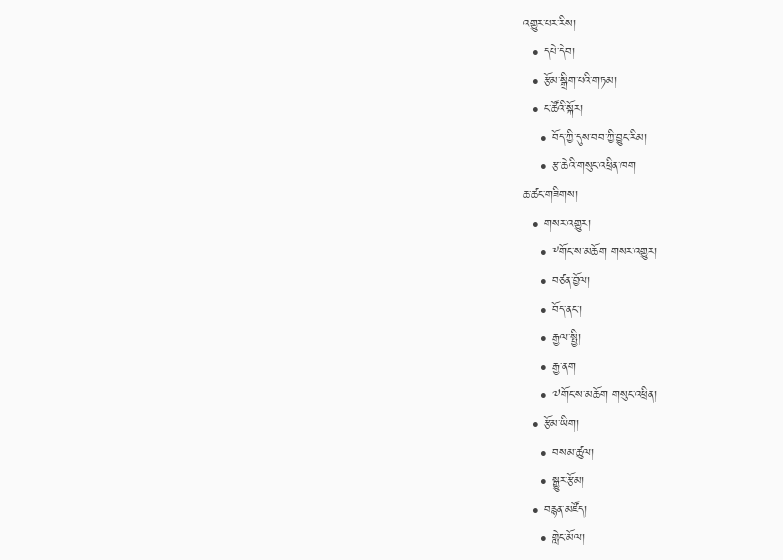འགྱུར་པར་རིས།
  • དཔེ་དེབ།
  • རྩོམ་སྒྲིག་པའི་གཏམ།
  • ང་ཚོའི་སྐོར།
    • བོད་ཀྱི་དུས་བབ་ཀྱི་བྱུང་རིམ།
    • རྩ་ཆེའི་གསུང་འཕྲིན་ཁག
ཆ་ཚང་གཟིགས།
  • གསར་འགྱུར།
    • ༸གོང་ས་མཆོག གསར་འགྱུར།
    • བཙན་བྱོལ།
    • བོད་ནང་།
    • རྒྱལ་སྤྱི།
    • རྒྱ་ནག
    • ༧གོང་ས་མཆོག གསུང་འཕྲིན།
  • རྩོམ་ཡིག།
    • བསམ་ཚུལ།
    • སྒྱུར་རྩོམ།
  • བརྙན་མཛོད།
    • གླེང་མོལ།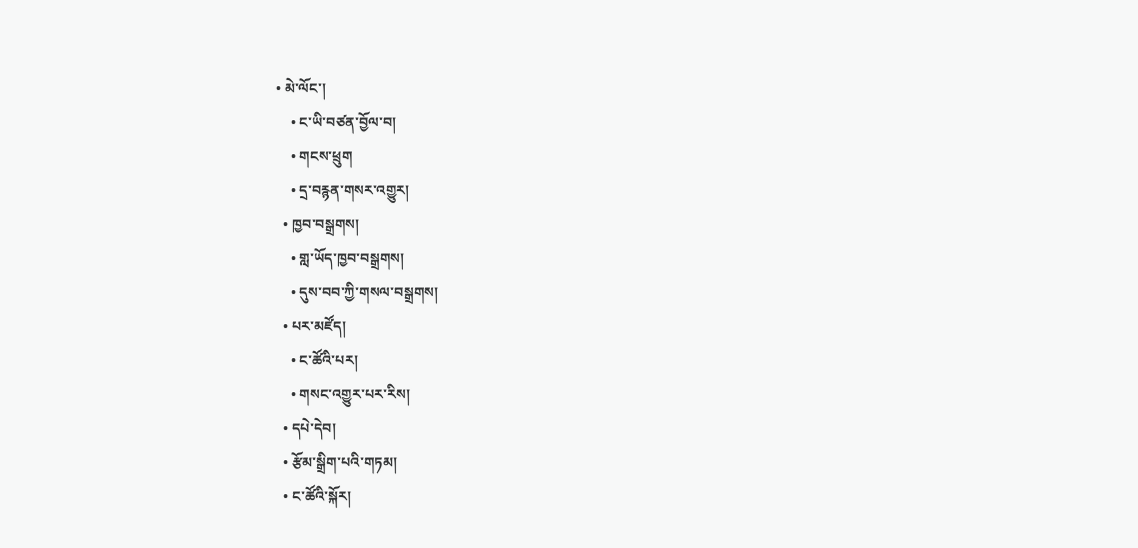• མེ་ལོང་།
    • ང་ཡི་བཙན་བྱོལ་བ།
    • གངས་ཕྲུག
    • དྲ་བརྙན་གསར་འགྱུར།
  • ཁྱབ་བསྒྲགས།
    • གླ་ཡོད་ཁྱབ་བསྒྲགས།
    • དུས་བབ་ཀྱི་གསལ་བསྒྲགས།
  • པར་མཛོད།
    • ང་ཚོའི་པར།
    • གསང་འགྱུར་པར་རིས།
  • དཔེ་དེབ།
  • རྩོམ་སྒྲིག་པའི་གཏམ།
  • ང་ཚོའི་སྐོར།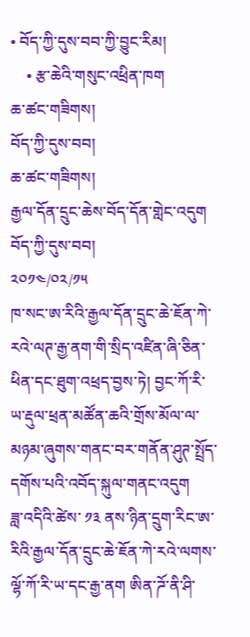• བོད་ཀྱི་དུས་བབ་ཀྱི་བྱུང་རིམ།
    • རྩ་ཆེའི་གསུང་འཕྲིན་ཁག
ཆ་ཚང་གཟིགས།
བོད་ཀྱི་དུས་བབ།
ཆ་ཚང་གཟིགས།
རྒྱལ་དོན་དྲུང་ཆེས་བོད་དོན་གླེང་འདུག
བོད་ཀྱི་དུས་བབ།
༢༠༡༤/༠༢/༡༥
ཁ་སང་ཨ་རིའི་རྒྱལ་དོན་དྲུང་ཆེ་ཇོན་ཀེ་རའེ་ལཊ་རྒྱ་ནག་གི་སྲིད་འཛིན་ཞི་ཅིན་ཕིན་དང་ཐུག་འཕྲད་བྱས་ཏེ། བྱང་ཀོ་རི་ཡ་རྡུལ་ཕྲན་མཚོན་ཆའི་གྲོས་མོལ་ལ་མཉམ་ཞུགས་གནང་བར་གནོན་ཤུཊ་སྤྲོད་དགོས་པའི་འབོད་སྐུལ་གནང་འདུག
ཟླ་འདིའི་ཚེས་ ༡༣ ནས་ཉིན་དྲུག་རིང་ཨ་རིའི་རྒྱལ་དོན་དྲུང་ཆེ་ཇོན་ཀེ་རའེ་ལགས་ལྷོ་ཀོ་རི་ཡ་དང་རྒྱ་ནག ཨིན་ཌོ་ནི་ཤི་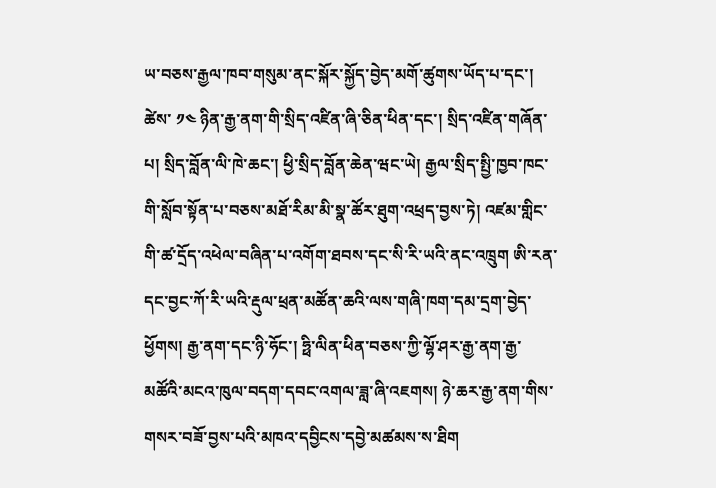ཡ་བཅས་རྒྱལ་ཁབ་གསུམ་ནང་སྐོར་སྐྱོད་བྱེད་མགོ་ཚུགས་ཡོད་པ་དང་། ཚེས་ ༡༤ ཉིན་རྒྱ་ནག་གི་སྲིད་འཛིན་ཞི་ཅིན་ཕིན་དང་། སྲིད་འཛིན་གཞོན་པ། སྲིད་བློན་ལི་ཁེ་ཆང་། ཕྱི་སྲིད་བློན་ཆེན་ཝང་ཡེ། རྒྱལ་སྲིད་སྤྱི་ཁྱབ་ཁང་གི་སློབ་སྟོན་པ་བཅས་མཐོ་རིམ་མི་སྣ་ཚོར་ཐུག་འཕྲད་བྱས་ཏེ། འཛམ་གླིང་གི་ཚ་དྲོད་འཕེལ་བཞིན་པ་འགོག་ཐབས་དང་སི་རི་ཡའི་ནང་འཁྲུག ཨི་རན་དང་བྱང་ཀོ་རི་ཡའི་རྡུལ་ཕྲན་མཚོན་ཆའི་ལས་གཞི་ཁག་དམ་དྲག་བྱེད་ཕྱོགས། རྒྱ་ནག་དང་ཉི་ཧོང་། ཧྥི་ལིན་ཕིན་བཅས་ཀྱི་ལྷོ་ཤར་རྒྱ་ནག་རྒྱ་མཚོའི་མངའ་ཁུལ་བདག་དབང་འགལ་ཟླ་ཞི་འཇགས། ཉེ་ཆར་རྒྱ་ནག་གིས་གསར་བཟོ་བྱས་པའི་མཁའ་དབྱིངས་དབྱེ་མཚམས་ས་ཐིག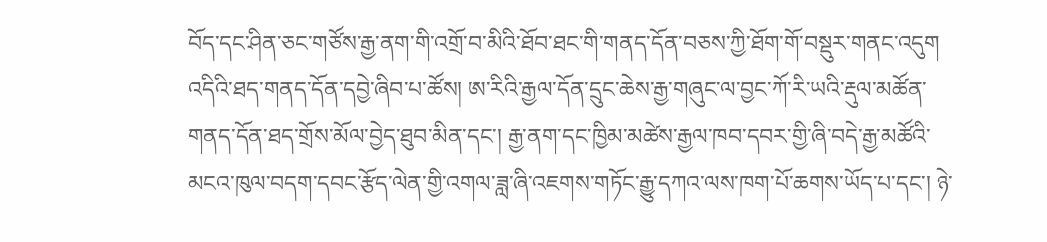བོད་དང་ཤིན་ཅང་གཙོས་རྒྱ་ནག་གི་འགྲོ་བ་མིའི་ཐོབ་ཐང་གི་གནད་དོན་བཅས་ཀྱི་ཐོག་གོ་བསྡུར་གནང་འདུག
འདིའི་ཐད་གནད་དོན་དབྱེ་ཞིབ་པ་ཚོས། ཨ་རིའི་རྒྱལ་དོན་དྲུང་ཆེས་རྒྱ་གཞུང་ལ་བྱང་ཀོ་རི་ཡའི་རྡུལ་མཚོན་གནད་དོན་ཐད་གྲོས་མོལ་བྱེད་ཐུབ་མིན་དང་། རྒྱ་ནག་དང་ཁྱིམ་མཚེས་རྒྱལ་ཁབ་དབར་གྱི་ཞི་བདེ་རྒྱ་མཚོའི་མངའ་ཁུལ་བདག་དབང་རྩོད་ལེན་གྱི་འགལ་ཟླ་ཞི་འཇགས་གཏོང་རྒྱུ་དཀའ་ལས་ཁག་པོ་ཆགས་ཡོད་པ་དང་། ཉེ་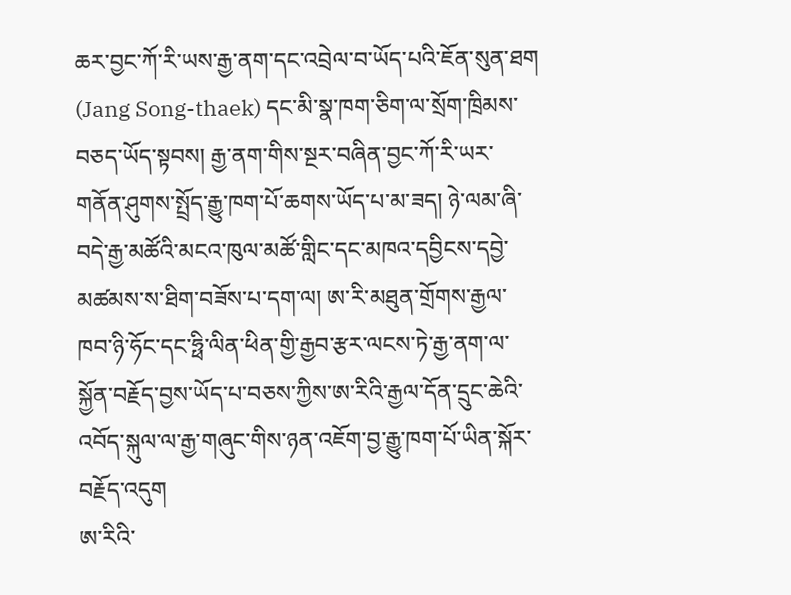ཆར་བྱང་ཀོ་རི་ཡས་རྒྱ་ནག་དང་འབྲེལ་བ་ཡོད་པའི་ཇོན་སུན་ཐག (Jang Song-thaek) དང་མི་སྣ་ཁག་ཅིག་ལ་སྲོག་ཁྲིམས་བཅད་ཡོད་སྟབས། རྒྱ་ནག་གིས་སྔར་བཞིན་བྱང་ཀོ་རི་ཡར་གནོན་ཤུགས་སྤྲོད་རྒྱུ་ཁག་པོ་ཆགས་ཡོད་པ་མ་ཟད། ཉེ་ལམ་ཞི་བདེ་རྒྱ་མཚོའི་མངའ་ཁུལ་མཚོ་གླིང་དང་མཁའ་དབྱིངས་དབྱེ་མཚམས་ས་ཐིག་བཟོས་པ་དག་ལ། ཨ་རི་མཐུན་གྲོགས་རྒྱལ་ཁབ་ཉི་ཧོང་དང་ཧྥི་ལིན་ཕིན་གྱི་རྒྱབ་རྩར་ལངས་ཏེ་རྒྱ་ནག་ལ་སྐྱོན་བརྗོད་བྱས་ཡོད་པ་བཅས་ཀྱིས་ཨ་རིའི་རྒྱལ་དོན་དྲུང་ཆེའི་འབོད་སྐུལ་ལ་རྒྱ་གཞུང་གིས་ཉན་འཇོག་བྱ་རྒྱུ་ཁག་པོ་ཡིན་སྐོར་བརྗོད་འདུག
ཨ་རིའི་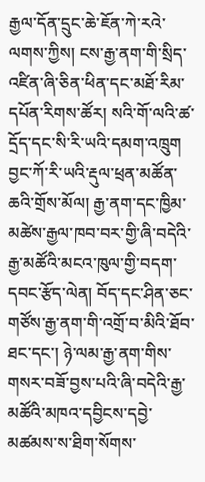རྒྱལ་དོན་དྲུང་ཆེ་ཇོན་ཀེ་རའེ་ལགས་ཀྱིས། ངས་རྒྱ་ནག་གི་སྲིད་འཛིན་ཞི་ཅིན་ཕིན་དང་མཐོ་རིམ་དཔོན་རིགས་ཚོར། སའི་གོ་ལའི་ཚ་དྲོད་དང་སི་རི་ཡའི་དམག་འཁྲུག བྱང་ཀོ་རི་ཡའི་རྡུལ་ཕྲན་མཚོན་ཆའི་གྲོས་མོལ། རྒྱ་ནག་དང་ཁྱིམ་མཚེས་རྒྱལ་ཁབ་བར་གྱི་ཞི་བདེའི་རྒྱ་མཚོའི་མངའ་ཁུལ་གྱི་བདག་དབང་རྩོད་ལེན། བོད་དང་ཤིན་ཅང་གཙོས་རྒྱ་ནག་གི་འགྲོ་བ་མིའི་ཐོབ་ཐང་དང་། ཉེ་ལམ་རྒྱ་ནག་གིས་གསར་བཟོ་བྱས་པའི་ཞི་བདེའི་རྒྱ་མཚོའི་མཁའ་དབྱིངས་དབྱེ་མཚམས་ས་ཐིག་སོགས་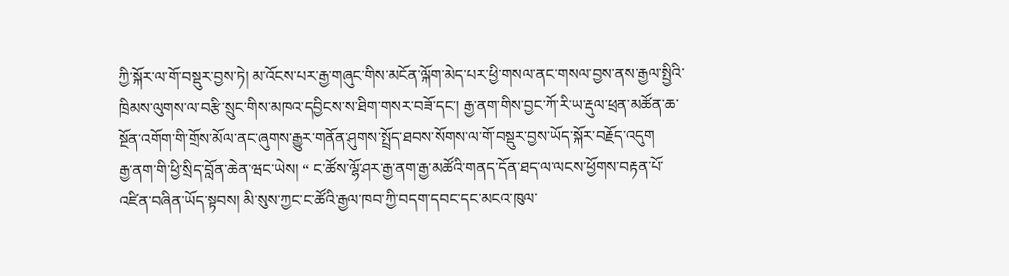ཀྱི་སྐོར་ལ་གོ་བསྡུར་བྱས་ཏེ། མ་འོངས་པར་རྒྱ་གཞུང་གིས་མངོན་ལྐོག་མེད་པར་ཕྱི་གསལ་ནང་གསལ་བྱས་ནས་རྒྱལ་སྤྱིའི་ཁྲིམས་ལུགས་ལ་བརྩི་སྲུང་གིས་མཁའ་དབྱིངས་ས་ཐིག་གསར་བཟོ་དང་། རྒྱ་ནག་གིས་བྱང་ཀོ་རི་ཡ་རྡུལ་ཕྲན་མཚོན་ཆ་སྔོན་འགོག་གི་གྲོས་མོལ་ནང་ཞུགས་རྒྱུར་གནོན་ཤུགས་སྤྲོད་ཐབས་སོགས་ལ་གོ་བསྡུར་བྱས་ཡོད་སྐོར་བརྗོད་འདུག
རྒྱ་ནག་གི་ཕྱི་སྲིད་བློན་ཆེན་ཝང་ཡེས། “ ང་ཚོས་ལྷོ་ཤར་རྒྱ་ནག་རྒྱ་མཚོའི་གནད་དོན་ཐད་ལ་ལངས་ཕྱོགས་བརྟན་པོ་འཛིན་བཞིན་ཡོད་སྟབས། མི་སུས་ཀྱང་ང་ཚོའི་རྒྱལ་ཁབ་ཀྱི་བདག་དབང་དང་མངའ་ཁུལ་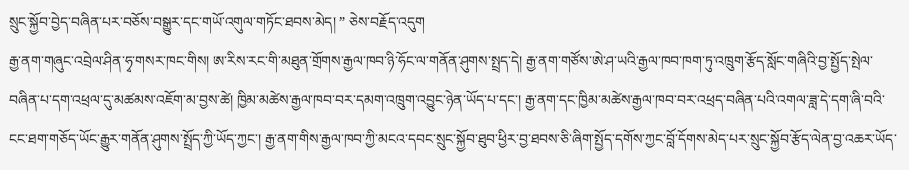སྲུང་སྐྱོབ་བྱེད་བཞིན་པར་བཅོས་བསྒྱུར་དང་གཡོ་འགུལ་གཏོང་ཐབས་མེད། ” ཅེས་བརྗོད་འདུག
རྒྱ་ནག་གཞུང་འབྲེལ་ཤིན་ཧྭ་གསར་ཁང་གིས། ཨ་རིས་རང་གི་མཐུན་གྲོགས་རྒྱལ་ཁབ་ཉི་ཧོང་ལ་གནོན་ཤུགས་སྤྲད་དེ། རྒྱ་ནག་གཙོས་ཨེ་ཤ་ཡའི་རྒྱལ་ཁབ་ཁག་ཏུ་འཁྲུག་རྩོད་སློང་གཞིའི་བྱ་སྤྱོད་སྤེལ་བཞིན་པ་དག་འཕྲལ་དུ་མཚམས་འཇོག་མ་བྱས་ཚེ། ཁྱིམ་མཚེས་རྒྱལ་ཁབ་བར་དམག་འཁྲུག་འབྱུང་ཉེན་ཡོད་པ་དང་། རྒྱ་ནག་དང་ཁྱིམ་མཚེས་རྒྱལ་ཁབ་བར་འཕྲད་བཞིན་པའི་འགལ་ཟླ་དེ་དག་ཞི་བའི་ངང་ཐག་གཅོད་ཡོང་རྒྱུར་གནོན་ཤུགས་སྤྲོད་ཀྱི་ཡོད་ཀྱང་། རྒྱ་ནག་གིས་རྒྱལ་ཁབ་ཀྱི་མངའ་དབང་སྲུང་སྐྱོབ་ཐུབ་ཕྱིར་བྱ་ཐབས་ཅི་ཞིག་སྤྱོད་དགོས་ཀྱང་བློ་དོགས་མེད་པར་སྲུང་སྐྱོབ་རྩོད་ལེན་བྱ་འཆར་ཡོད་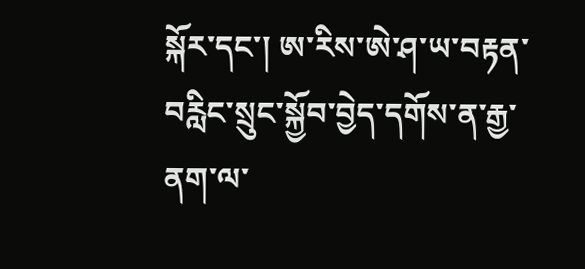སྐོར་དང་། ཨ་རིས་ཨེ་ཤ་ཡ་བརྟན་བརླིང་སྲུང་སྐྱོབ་བྱེད་དགོས་ན་རྒྱ་ནག་ལ་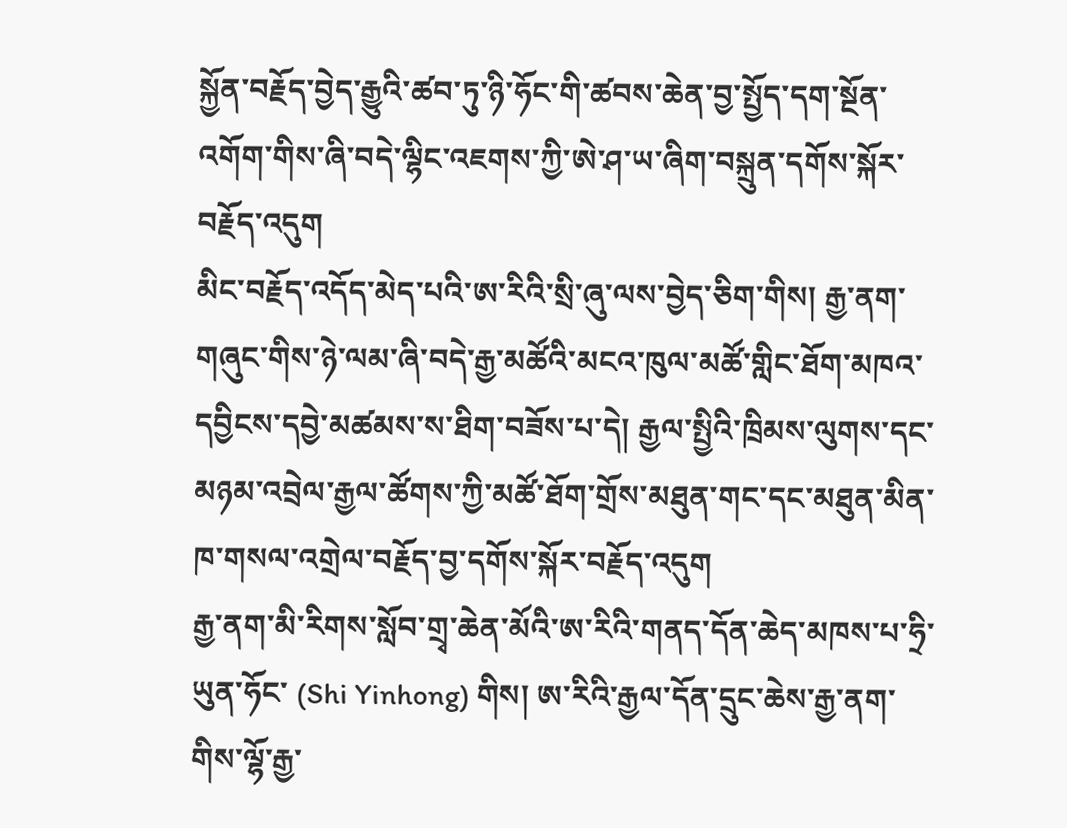སྐྱོན་བརྗོད་བྱེད་རྒྱུའི་ཚབ་ཏུ་ཉི་ཧོང་གི་ཚབས་ཆེན་བྱ་སྤྱོད་དག་སྔོན་འགོག་གིས་ཞི་བདེ་ལྷིང་འཇགས་ཀྱི་ཨེ་ཤ་ཡ་ཞིག་བསྐྲུན་དགོས་སྐོར་བརྗོད་འདུག
མིང་བརྗོད་འདོད་མེད་པའི་ཨ་རིའི་སྲི་ཞུ་ལས་བྱེད་ཅིག་གིས། རྒྱ་ནག་གཞུང་གིས་ཉེ་ལམ་ཞི་བདེ་རྒྱ་མཚོའི་མངའ་ཁུལ་མཚོ་གླིང་ཐོག་མཁའ་དབྱིངས་དབྱེ་མཚམས་ས་ཐིག་བཟོས་པ་དེ། རྒྱལ་སྤྱིའི་ཁྲིམས་ལུགས་དང་མཉམ་འབྲེལ་རྒྱལ་ཚོགས་ཀྱི་མཚོ་ཐོག་གྲོས་མཐུན་གང་དང་མཐུན་མིན་ཁ་གསལ་འགྲེལ་བརྗོད་བྱ་དགོས་སྐོར་བརྗོད་འདུག
རྒྱ་ནག་མི་རིགས་སློབ་གྲྭ་ཆེན་མོའི་ཨ་རིའི་གནད་དོན་ཆེད་མཁས་པ་ཧྲི་ཡུན་ཧོང་ (Shi Yinhong) གིས། ཨ་རིའི་རྒྱལ་དོན་དྲུང་ཆེས་རྒྱ་ནག་གིས་ལྷོ་རྒྱ་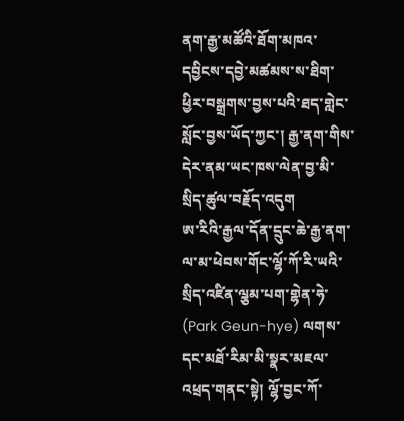ནག་རྒྱ་མཚོའི་ཐོག་མཁའ་དབྱིངས་དབྱེ་མཚམས་ས་ཐིག་ཕྱིར་བསྒྲགས་བྱས་པའི་ཐད་གླེང་སློང་བྱས་ཡོད་ཀྱང་། རྒྱ་ནག་གིས་དེར་ནམ་ཡང་ཁས་ལེན་བྱ་མི་སྲིད་ཚུལ་བརྗོད་འདུག
ཨ་རིའི་རྒྱལ་དོན་དྲུང་ཆེ་རྒྱ་ནག་ལ་མ་ཕེབས་གོང་ལྷོ་ཀོ་རི་ཡའི་སྲིད་འཛིན་ལྕམ་པག་གྷེན་ཧེ་ (Park Geun-hye) ལགས་དང་མཐོ་རིམ་མི་སྣར་མཇལ་འཕྲད་གནང་སྟེ། ལྷོ་བྱང་ཀོ་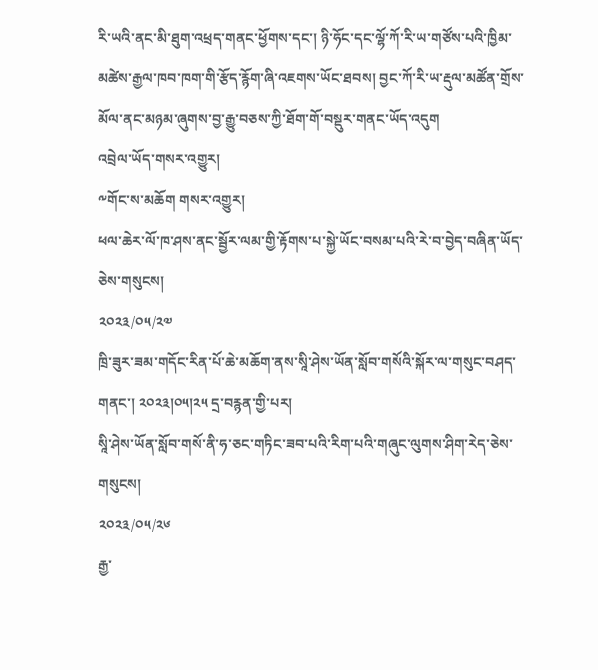རི་ཡའི་ནང་མི་ཐུག་འཕྲད་གནང་ཕྱོགས་དང་། ཉི་ཧོང་དང་ལྷོ་ཀོ་རི་ཡ་གཙོས་པའི་ཁྱིམ་མཚེས་རྒྱལ་ཁབ་ཁག་གི་རྩོད་རྙོག་ཞི་འཇགས་ཡོང་ཐབས། བྱང་ཀོ་རི་ཡ་རྡུལ་མཚོན་གྲོས་མོལ་ནང་མཉམ་ཞུགས་བྱ་རྒྱུ་བཅས་ཀྱི་ཐོག་གོ་བསྡུར་གནང་ཡོད་འདུག
འབྲེལ་ཡོད་གསར་འགྱུར།
༸གོང་ས་མཆོག གསར་འགྱུར།
ཕལ་ཆེར་ལོ་ཁ་ཤས་ནང་སྦྱོར་ལམ་གྱི་རྟོགས་པ་སྐྱེ་ཡོང་བསམ་པའི་རེ་བ་བྱེད་བཞིན་ཡོད་ཅེས་གསུངས།
༢༠༢༣/༠༥/༢༧
ཁྲི་ཟུར་ཟམ་གདོང་རིན་པོ་ཆེ་མཆོག་ནས་སཱི་ཤེས་ཡོན་སློབ་གསོའི་སྐོར་ལ་གསུང་བཤད་གནང་། ༢༠༢༣།༠༥།༢༥ དྲ་བརྙན་གྱི་པར།
སཱི་ཤེས་ཡོན་སློབ་གསོ་ནི་ཧ་ཅང་གཏིང་ཟབ་པའི་རིག་པའི་གཞུང་ལུགས་ཤིག་རེད་ཅེས་གསུངས།
༢༠༢༣/༠༥/༢༦
རྒྱ་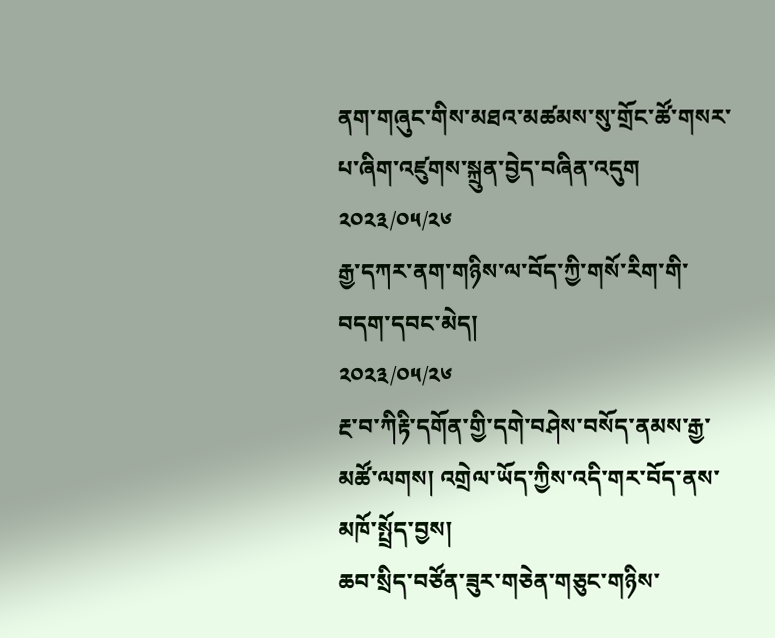ནག་གཞུང་གིས་མཐའ་མཚམས་སུ་གྲོང་ཚོ་གསར་པ་ཞིག་འཛུགས་སྐྲུན་བྱེད་བཞིན་འདུག
༢༠༢༣/༠༥/༢༦
རྒྱ་དཀར་ནག་གཉིས་ལ་བོད་ཀྱི་གསོ་རིག་གི་བདག་དབང་མེད།
༢༠༢༣/༠༥/༢༦
རྔ་བ་ཀིརྟི་དགོན་གྱི་དགེ་བཤེས་བསོད་ནམས་རྒྱ་མཚོ་ལགས། འགྲེལ་ཡོད་ཀྱིས་འདི་གར་བོད་ནས་མཁོ་སྤྲོད་བྱས།
ཆབ་སྲིད་བཙོན་ཟུར་གཅེན་གཅུང་གཉིས་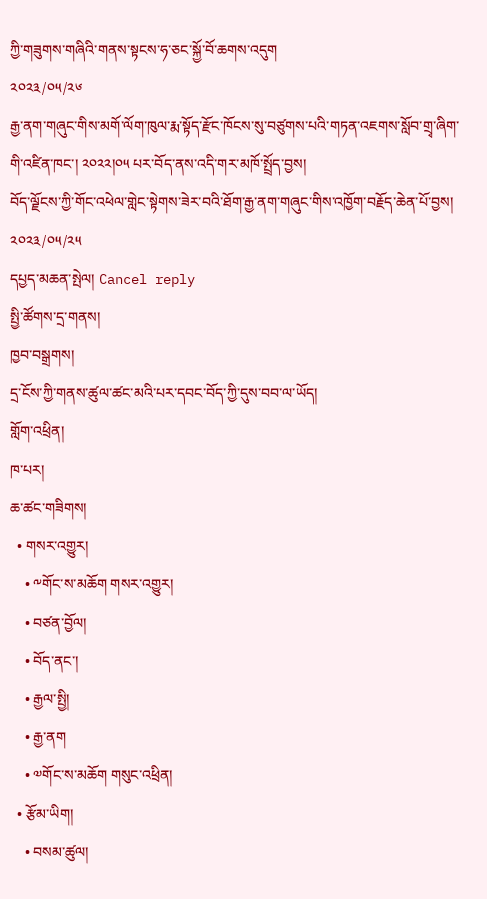ཀྱི་གཟུགས་གཞིའི་གནས་སྟངས་ཧ་ཅང་སྐྱོ་བོ་ཆགས་འདུག
༢༠༢༣/༠༥/༢༦
རྒྱ་ནག་གཞུང་གིས་མགོ་ལོག་ཁུལ་རྨ་སྟོད་རྫོང་ཁོངས་སུ་བཙུགས་པའི་གཏན་འཇགས་སློབ་གྲྭ་ཞིག་གི་འཛིན་ཁང་། ༢༠༢༢།༠༥ པར་བོད་ནས་འདི་གར་མཁོ་སྤྲོད་བྱས།
བོད་ལྗོངས་ཀྱི་གོང་འཕེལ་གླེང་སྟེགས་ཟེར་བའི་ཐོག་རྒྱ་ནག་གཞུང་གིས་འཁྱོག་བརྗོད་ཆེན་པོ་བྱས།
༢༠༢༣/༠༥/༢༥
དཔྱད་མཆན་སྤེལ། Cancel reply
སྤྱི་ཚོགས་དྲ་གནས།
ཁྱབ་བསྒྲགས།
དྲ་ངོས་ཀྱི་གནས་ཚུལ་ཚང་མའི་པར་དབང་བོད་ཀྱི་དུས་བབ་ལ་ཡོད།
གློག་འཕྲིན།
ཁ་པར།
ཆ་ཚང་གཟིགས།
  • གསར་འགྱུར།
    • ༸གོང་ས་མཆོག གསར་འགྱུར།
    • བཙན་བྱོལ།
    • བོད་ནང་།
    • རྒྱལ་སྤྱི།
    • རྒྱ་ནག
    • ༧གོང་ས་མཆོག གསུང་འཕྲིན།
  • རྩོམ་ཡིག།
    • བསམ་ཚུལ།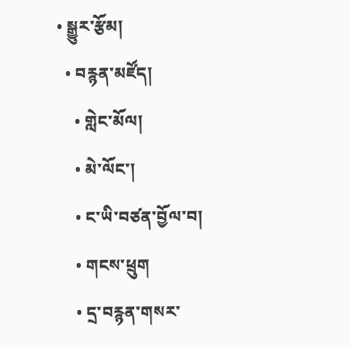• སྒྱུར་རྩོམ།
  • བརྙན་མཛོད།
    • གླེང་མོལ།
    • མེ་ལོང་།
    • ང་ཡི་བཙན་བྱོལ་བ།
    • གངས་ཕྲུག
    • དྲ་བརྙན་གསར་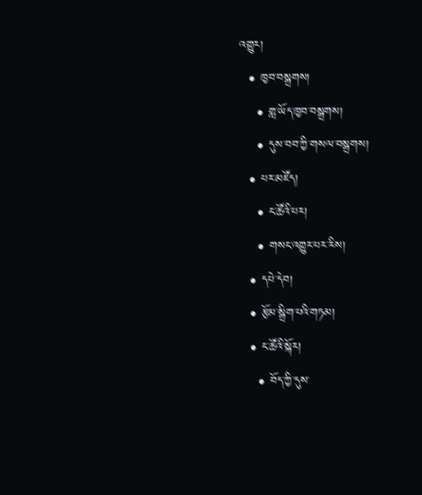འགྱུར།
  • ཁྱབ་བསྒྲགས།
    • གླ་ཡོད་ཁྱབ་བསྒྲགས།
    • དུས་བབ་ཀྱི་གསལ་བསྒྲགས།
  • པར་མཛོད།
    • ང་ཚོའི་པར།
    • གསང་འགྱུར་པར་རིས།
  • དཔེ་དེབ།
  • རྩོམ་སྒྲིག་པའི་གཏམ།
  • ང་ཚོའི་སྐོར།
    • བོད་ཀྱི་དུས་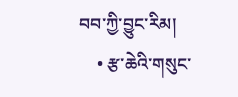བབ་ཀྱི་བྱུང་རིམ།
    • རྩ་ཆེའི་གསུང་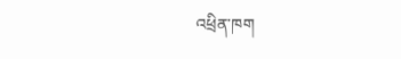འཕྲིན་ཁག